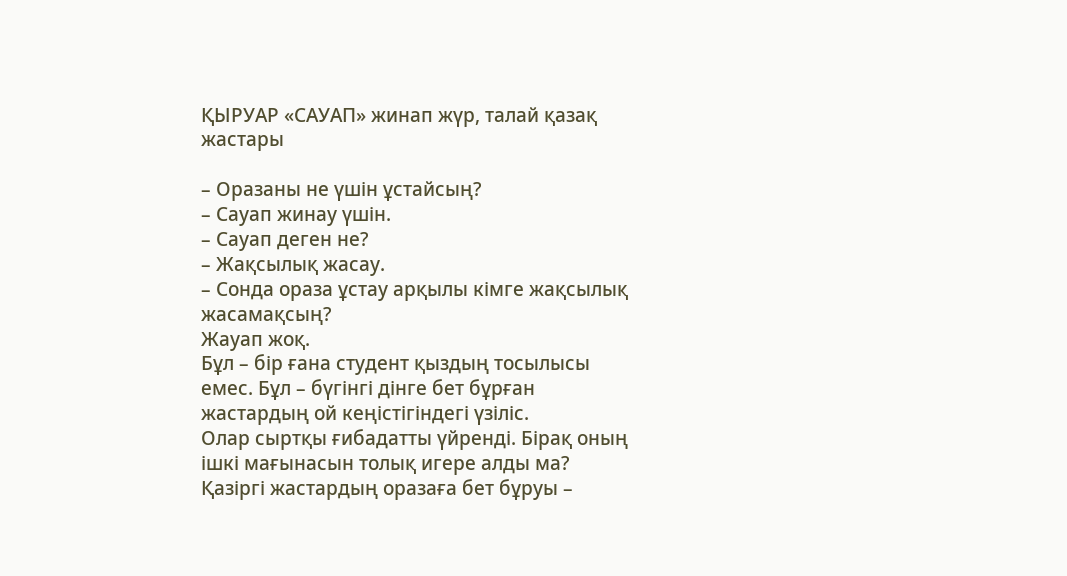ҚЫРУАР «САУАП» жинап жүр, талай қазақ жастары

– Оразаны не үшін ұстайсың?
– Сауап жинау үшін.
– Сауап деген не?
– Жақсылық жасау.
– Сонда ораза ұстау арқылы кімге жақсылық жасамақсың?
Жауап жоқ.
Бұл – бір ғана студент қыздың тосылысы емес. Бұл – бүгінгі дінге бет бұрған жастардың ой кеңістігіндегі үзіліс.
Олар сыртқы ғибадатты үйренді. Бірақ оның ішкі мағынасын толық игере алды ма?
Қазіргі жастардың оразаға бет бұруы –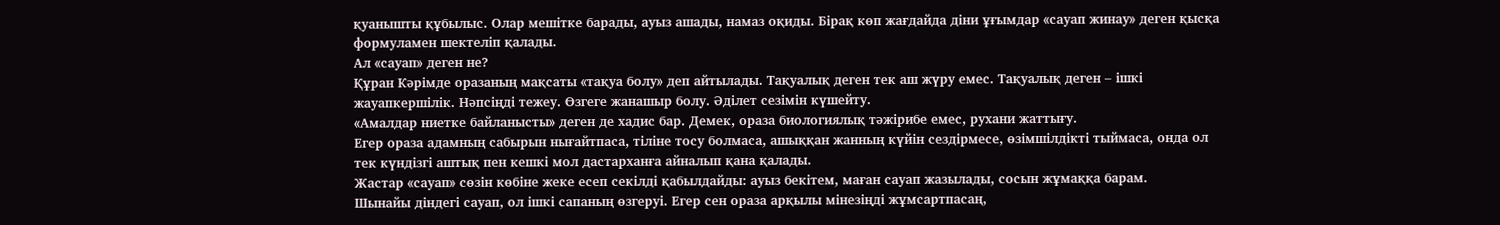қуанышты құбылыс. Олар мешітке барады, ауыз ашады, намаз оқиды. Бірақ көп жағдайда діни ұғымдар «сауап жинау» деген қысқа формуламен шектеліп қалады.
Ал «сауап» деген не?
Құран Кәрімде оразаның мақсаты «тақуа болу» деп айтылады. Тақуалық деген тек аш жүру емес. Тақуалық деген – ішкі жауапкершілік. Нәпсіңді тежеу. Өзгеге жанашыр болу. Әділет сезімін күшейту.
«Амалдар ниетке байланысты» деген де хадис бар. Демек, ораза биологиялық тәжірибе емес, рухани жаттығу.
Егер ораза адамның сабырын нығайтпаса, тіліне тосу болмаса, ашыққан жанның күйін сездірмесе, өзімшілдікті тыймаса, онда ол тек күндізгі аштық пен кешкі мол дастарханға айналып қана қалады.
Жастар «сауап» сөзін көбіне жеке есеп секілді қабылдайды: ауыз бекітем, маған сауап жазылады, сосын жұмаққа барам.
Шынайы діндегі сауап, ол ішкі сапаның өзгеруі. Егер сен ораза арқылы мінезіңді жұмсартпасаң,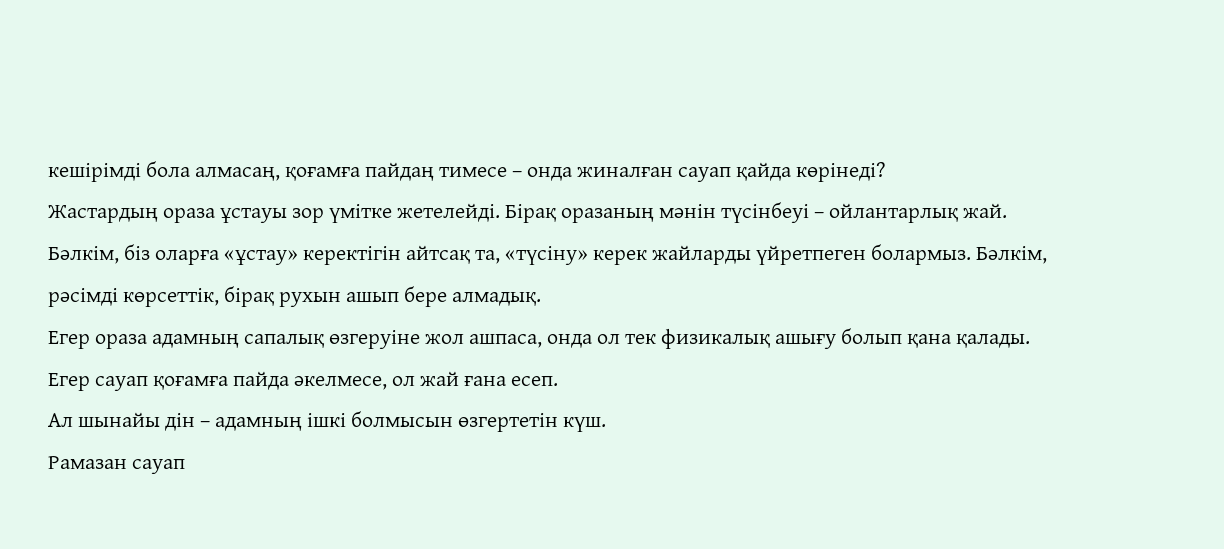кешірімді бола алмасаң, қоғамға пайдаң тимесе – онда жиналған сауап қайда көрінеді?
Жастардың ораза ұстауы зор үмітке жетелейді. Бірақ оразаның мәнін түсінбеуі – ойлантарлық жай.
Бәлкім, біз оларға «ұстау» керектігін айтсақ та, «түсіну» керек жайларды үйретпеген болармыз. Бәлкім, рәсімді көрсеттік, бірақ рухын ашып бере алмадық.
Егер ораза адамның сапалық өзгеруіне жол ашпаса, онда ол тек физикалық ашығу болып қана қалады.
Егер сауап қоғамға пайда әкелмесе, ол жай ғана есеп.
Ал шынайы дін – адамның ішкі болмысын өзгертетін күш.
Рамазан сауап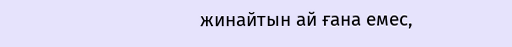жинайтын ай ғана емес,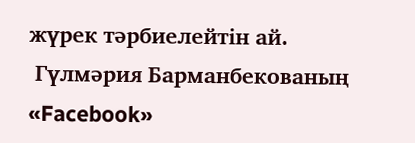жүрек тәрбиелейтін ай.
 Гүлмәрия Барманбекованың «Facebook»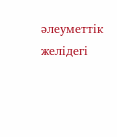әлеуметтік желідегі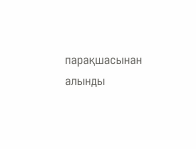парақшасынан алынды